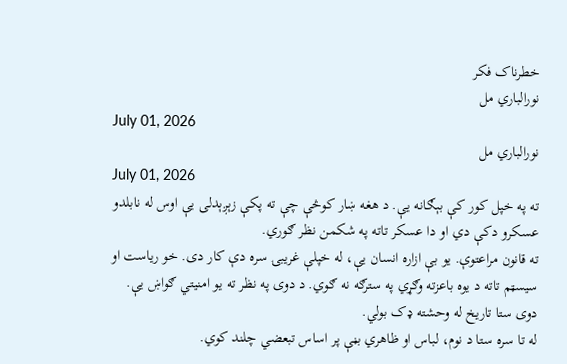خطرناک فکر
نورالباري مل
July 01, 2026
نورالباري مل
July 01, 2026
ته په خپل کور کې بېګانه يې. د هغه ښار کوڅې چې ته پکې زېږېدلی یې اوس له نابلدو عسکرو دکې دي او دا عسکر تاته په شکمن نظر ګوري.
ته قانون مراعتوې. يو بې ازاره انسان يې، له خپلې غريبۍ سره دې کار دی. خو رياست او سيسټم تاته د يوه باعزته وګړي په سترګه نه ګوي. د دوی په نظر ته يو امنيتي ګواښ يې.
دوی ستا تاريخ له وحشته ډک بولي.
له تا سره ستا د نوم، لباس او ظاهري بڼې پر اساس تبعضي چلند کوي.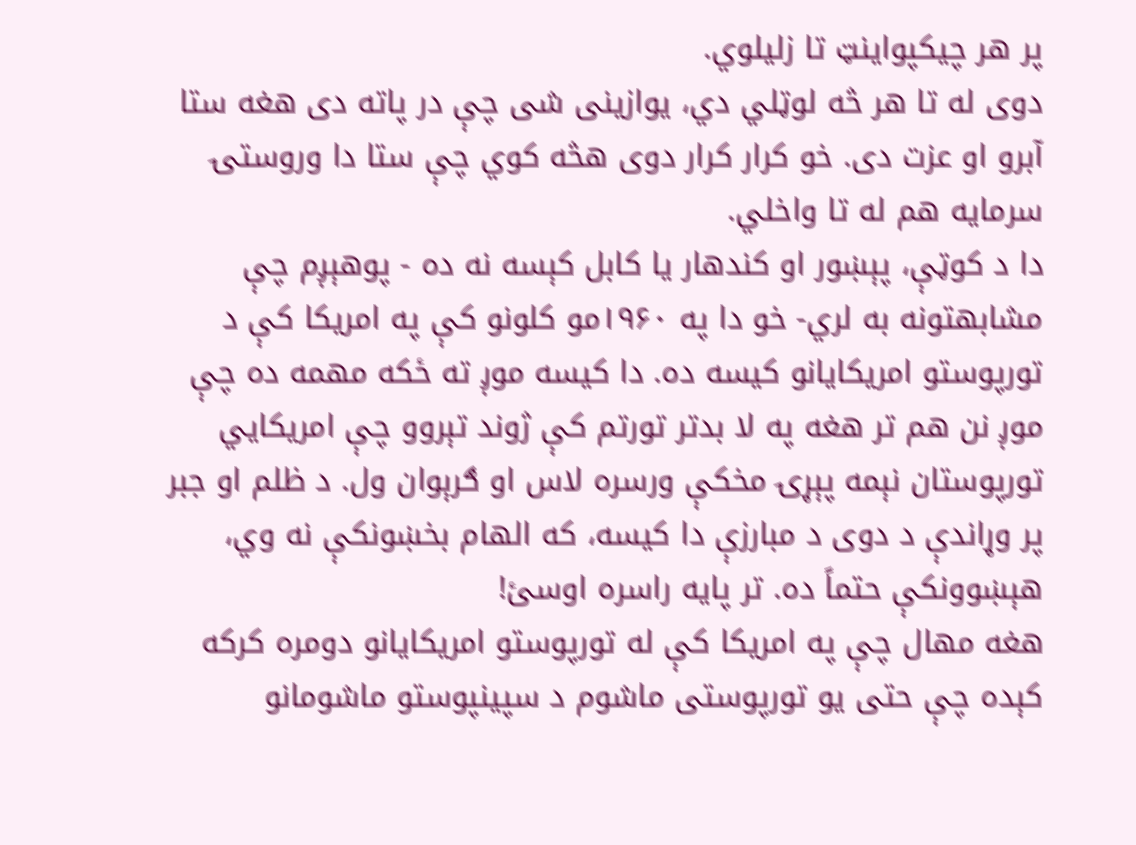پر هر چيکپواينټ تا زليلوي.
دوی له تا هر څه لوټلي دي، يوازینی شی چې در پاته دی هغه ستا آبرو او عزت دی. خو کرار کرار دوی هڅه کوي چې ستا دا وروستۍ سرمايه هم له تا واخلي.
دا د کوټې، پېښور او کندهار يا کابل کېسه نه ده - پوهېږم چې مشابهتونه به لري- خو دا په ۱۹۶۰مو کلونو کې په امريکا کې د تورپوستو امریکايانو کيسه ده. دا کيسه موږ ته ځکه مهمه ده چې موږ نن هم تر هغه په لا بدتر تورتم کې ژوند تېروو چې امريکايي تورپوستان نېمه پېړۍ مخکې ورسره لاس او ګرېوان ول. د ظلم او جبر پر وړاندې د دوی د مبارزې دا کيسه، که الهام بخښونکې نه وي، هېښوونکې حتماً ده. تر پایه راسره اوسئ!
هغه مهال چې په امريکا کې له تورپوستو امريکايانو دومره کرکه کېده چې حتی يو تورپوستی ماشوم د سپينپوستو ماشومانو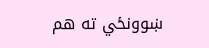ښوونځي ته هم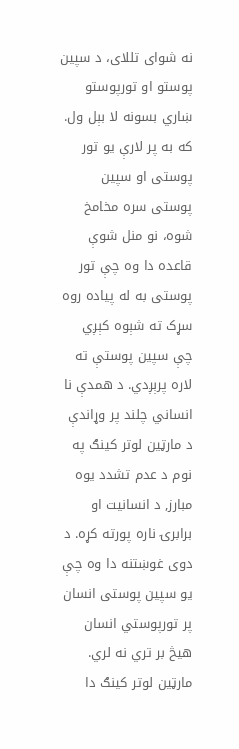نه شوای تللای، د سپين پوستو او تورپوستو ښاري بسونه لا بېل ول. که به پر لارې يو تور پوستی او سپين پوستی سره مخامخ شوه، نو منل شوې قاعده دا وه چې تور پوستی به له پياده روه سړک ته شېوه کېږي چې سپين پوستې ته لاره پرېږدي. د همدې نا انساني چلند پر وړاندې د مارټين لوتر کينګ په نوم د عدم تشدد يوه مبارز, د انسانيت او برابرۍ ناره پورته کړه. د دوی غوښتنه دا وه چې يو سپين پوستی انسان پر تورپوستي انسان هيڅ بر تري نه لري.
مارټين لوتر کينګ دا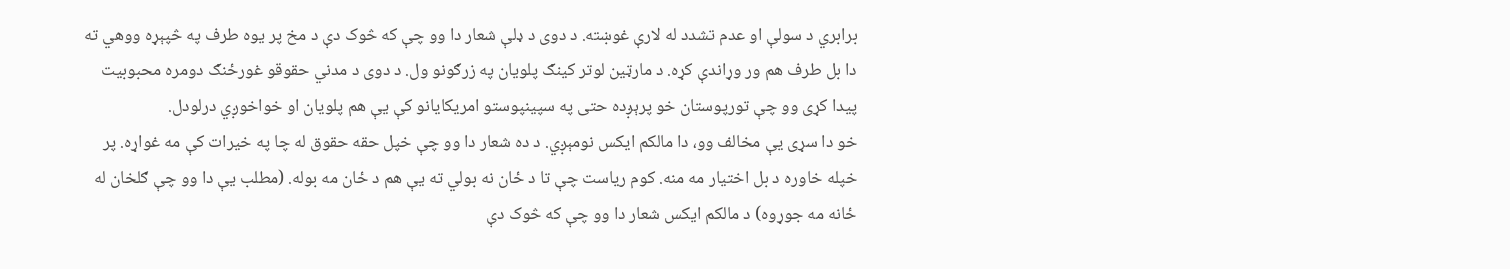برابري د سولې او عدم تشدد له لارې غوښته. د دوی د ډلې شعار دا وو چې که څوک دې د مخ پر يوه طرف په څپېړه ووهي ته دا بل طرف هم ور وړاندې کړه. د مارټين لوتر کينګ پلويان په زرګونو ول. د دوی د مدني حقوقو غورځنګ دومره محبوبيت پيدا کړی وو چې تورپوستان خو پرېږده حتی په سپينپوستو امريکايانو کې يې هم پلويان او خواخوږي درلودل.
خو دا سړی يې مخالف وو، دا مالکم ايکس نومېږي. د ده شعار دا وو چې خپل حقه حقوق له چا په خيرات کې مه غواړه. پر خپله خاوره د بل اختيار مه منه. کوم رياست چې تا د ځان نه بولي ته يې هم د ځان مه بوله. (مطلب يې دا وو چې ګلخان له ځانه مه جوړوه) د مالکم ايکس شعار دا وو چې که څوک دې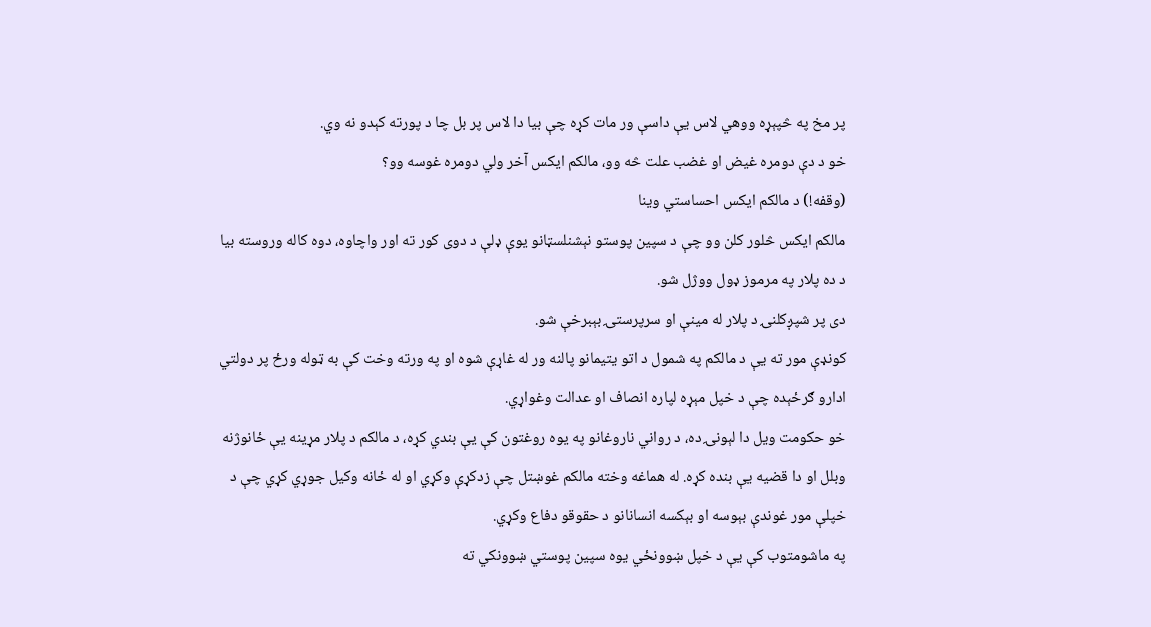پر مخ په څپېړه ووهي لاس يې داسې ور مات کړه چې بيا دا لاس پر بل چا د پورته کېدو نه وي.
خو د دې دومره غيض او غضب علت څه وو، مالکم ايکس آخر ولي دومره غوسه وو؟
(وقفه!) د مالکم ايکس احساستي وينا
مالکم ايکس څلور کلن وو چې د سپين پوستو نېشنلسټانو یوې ډلې د دوی کور ته اور واچاوه، دوه کاله وروسته بيا د ده پلار په مرموز ډول ووژل شو.
دی پر شپږکلنۍ د پلار له مينې او سرپرستۍ بېبرخې شو.
کونډې مور ته يې د مالکم په شمول د اتو يتيمانو پالنه ور له غاړې شوه او په ورته وخت کې به ټوله ورځ پر دولتي ادارو ګرځېده چې د خپل مېړه لپاره انصاف او عدالت وغواړي.
خو حکومت ويل دا لېونۍ ده، د رواني ناروغانو په يوه روغتون کې يې بندي کړه، د مالکم د پلار مړينه يې ځانوژنه وبلل او دا قضيه يې بنده کړه. له هماغه وخته مالکم غوښتل چې زدکړې وکړي او له ځانه وکيل جوړي کړي چې د خپلې مور غوندې بېوسه او بېکسه انسانانو د حقوقو دفاع وکړي.
په ماشومتوب کې يې د خپل ښوونځي يوه سپين پوستي ښوونکي ته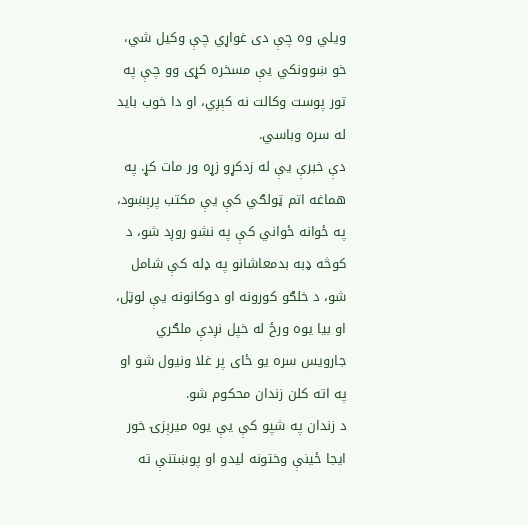ويلي وه چې دی غواړي چې وکيل شي، خو ښوونکي يې مسخره کړی وو چې په تور پوست وکالت نه کېږي، او دا خوب بايد له سره وباسي.
دې خبرې يې له زدکړو زړه ور مات کړ. په هماغه اتم ټولګي کې يې مکتب پرېښود، په ځوانه ځواني کې په نشو روږد شو، د کوڅه ډبه بدمعاشانو په ډله کې شامل شو، د خلګو کورونه او دوکانونه يې لوټل، او بيا يوه ورځ له خپل نږدې ملګري جارويس سره يو ځای پر غلا ونيول شو او په اته کلن زندان محکوم شو.
د زندان په شپو کې يې يوه ميرېزۍ خور ايجا ځينې وختونه ليدو او پوښتنې ته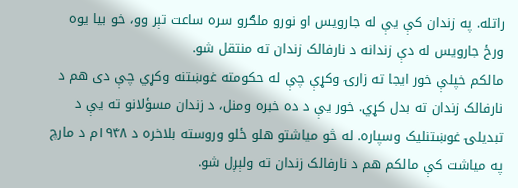راتله. په زندان کې يې له جارويس او نورو ملګرو سره ساعت تېر وو، خو بيا يوه ورځ جارويس له دې زندانه د نارفالک زندان ته منتقل شو.
مالکم خپلې خور ايجا ته زارۍ وکړې چې له حکومته غوښتنه وکړي چې دی هم د نارفالک زندان ته بدل کړي. خور يې د ده خبره ومنل، د زندان مسؤلانو ته يې د تبديلۍ غوښتنليک وسپاره. له څو مياشتو هلو ځلو وروسته بلاخره د ۱۹۴۸م د مارچ په مياشت کې مالکم هم د نارفالک زندان ته ولېږل شو.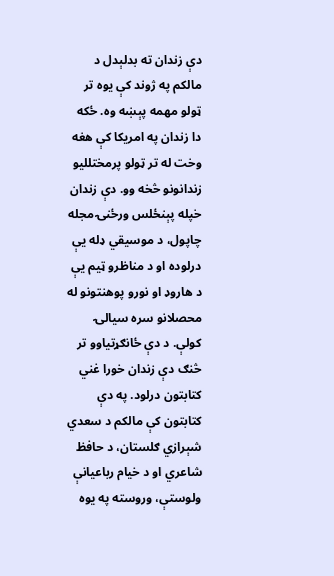دې زندان ته بدلېدل د مالکم په ژوند کې يوه تر ټولو مهمه پېښه وه. ځکه دا زندان په امريکا کې هغه وخت له تر ټولو پرمختلليو زندانونو څخه وو. دې زندان خپله پېنځلس ورځنۍ مجله چاپول، د موسيقي ډله يې درلوده او د مناظرو ټيم یې د هاروډ او نورو پوهنتونو له محصلانو سره سيالۍ کولې. د دې ځانګړتياوو تر څنګ دې زندان خورا غني کتابتون درلود. په دې کتابتون کې مالکم د سعدي شېرازي ګلستان، د حافظ شاعري او د خيام رباعيانې ولوستې، وروسته په يوه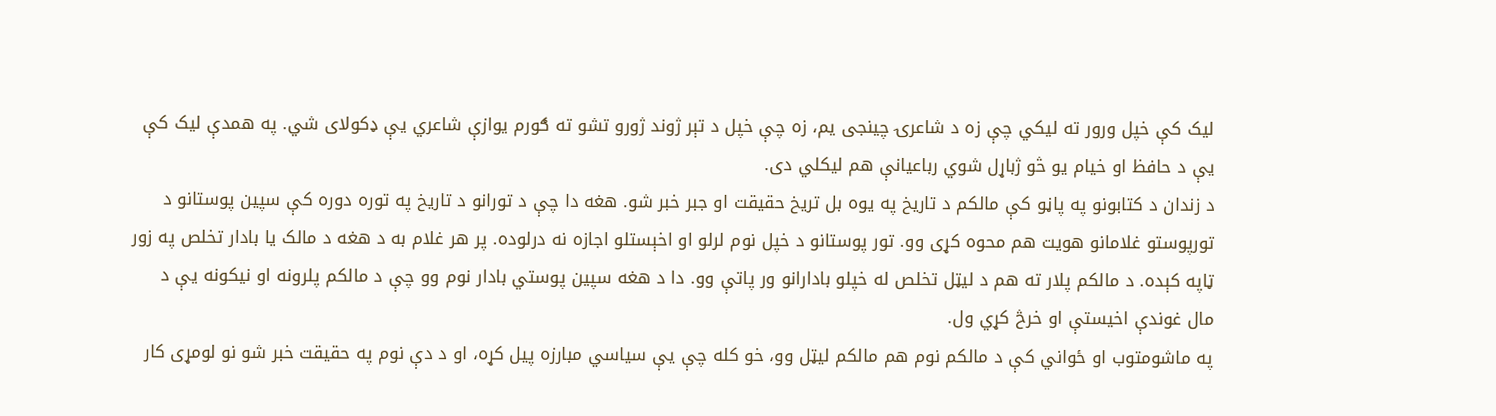ليک کې خپل ورور ته ليکي چې زه د شاعرۍ چينجی يم، زه چې خپل د تېر ژوند ژورو تشو ته ګورم يوازې شاعري يې ډکولای شي. په همدې ليک کې يې د حافظ او خيام يو څو ژباړل شوي رباعيانې هم ليکلي دی.
د زندان د کتابونو په پاڼو کې مالکم د تاريخ په يوه بل تريخ حقيقت او جبر خبر شو. هغه دا چې د تورانو د تاريخ په توره دوره کې سپين پوستانو د تورپوستو غلامانو هويت هم محوه کړی وو. تور پوستانو د خپل نوم لرلو او اخېستلو اجازه نه درلوده. پر هر غلام به د هغه د مالک يا بادار تخلص په زور ټاپه کېده. د مالکم پلار ته هم د ليټل تخلص له خپلو بادارانو ور پاتې وو. دا د هغه سپين پوستي بادار نوم وو چې د مالکم پلرونه او نيکونه يې د مال غوندې اخيستې او خرڅ کړي ول.
په ماشومتوب او ځواني کې د مالکم نوم هم مالکم ليټل وو، خو کله چې يې سياسي مبارزه پيل کړه، او د دې نوم په حقيقت خبر شو نو لومړی کار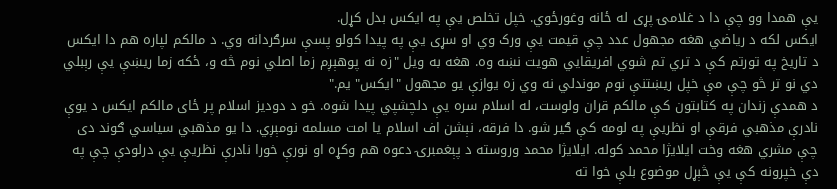يې همدا وو چې دا د غلامۍ پړی له ځانه وغورځوي. خپل تخلص يې په ايکس بدل کړل.
ايکس لکه د رياضي هغه مجهول عدد چې قيمت يې ورک وي او سړی يې په پيدا کولو پسې سرګردانه وي. د مالکم لپاره هم دا ايکس د تاريخ په تورتم کې د تري تم شوي افريقايي هويت نښه وه. هغه به ويل "زه نه پوهېږم زما اصلي نوم څه و، ځکه زما ريښې يې رېبلي دي نو تر څو چې مې خپل ريښتنې نوم موندلي نه وي زه يوازې يو مجهول "ايکس" يم."
د همدې زندان په کتابتون کې مالکم قران ولوست، له اسلام سره يې دلچشپي پيدا شوه. خو د دوديز اسلام پر ځای مالکم ايکس د يوې نادرې مذهبي فرقې او نظريې په لومه کې ګير شو. دا فرقه، نېشن اف اسلام يا امت مسلمه نومېږي. دا يو مذهبي سياسي ګوند دی چې مشري هغه وخت ايلايژا محمد کوله. ايلايژا محمد وروسته د پېغمبرۍ دعوه هم وکړه او نورې خورا نادرې نظريې يې درلودې چې په دې خپرونه کې يې څېړل موضوع بلې خوا ته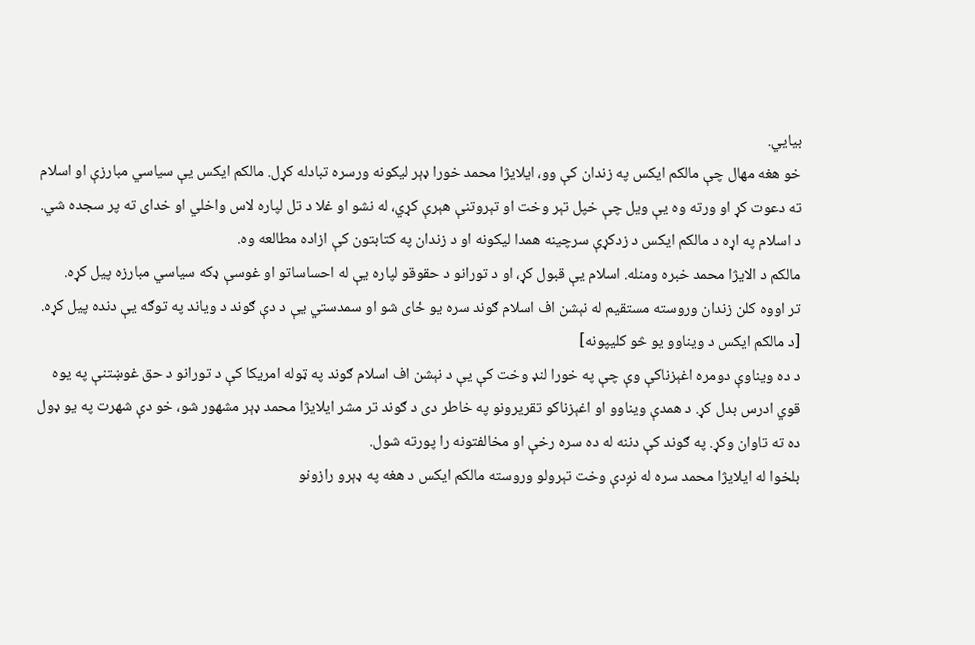بيايي.
خو هغه مهال چې مالکم ايکس په زندان کې وو، ايلايژا محمد خورا ډېر ليکونه ورسره تبادله کړل. مالکم ايکس يې سياسي مبارزې او اسلام ته دعوت کړ او ورته وه يې ويل چې خپل تېر وخت او تېروتنې هېرې کړي، له نشو او غلا د تل لپاره لاس واخلي او خدای ته پر سجده شي. د اسلام په اړه د مالکم ايکس د زدکړې سرچينه همدا ليکونه او د زندان په کتابتون کې ازاده مطالعه وه.
مالکم د الايژا محمد خبره ومنله. اسلام يې قبول کړ، او د تورانو د حقوقو لپاره يې له احساساتو او غوسې ډکه سياسي مبارزه پيل کړه.
تر اووه کلن زندان وروسته مستقيم له نېشن اف اسلام ګوند سره يو ځای شو او سمدستي يې د دې ګوند د وياند په توګه يې دنده پيل کړه.
[د مالکم ايکس د ويناوو يو څو کليپونه]
د ده ويناوې دومره اغېزناکې وې چې په خورا لنډ وخت کې يې د نېشن اف اسلام ګوند په ټوله امريکا کې د تورانو د حق غوښتنې په يوه قوي ادرس بدل کړ. د همدې ويناوو او اغېزناکو تقريرونو په خاطر دی د ګوند تر مشر ايلايژا محمد ډېر مشهور شو، خو دې شهرت په يو ډول ده ته تاوان وکړ. په ګوند کې دننه له ده سره رخې او مخالفتونه را پورته شول.
بلخوا له ايلايژا محمد سره له نږدې وخت تېرولو وروسته مالکم ايکس د هغه په ډېرو رازونو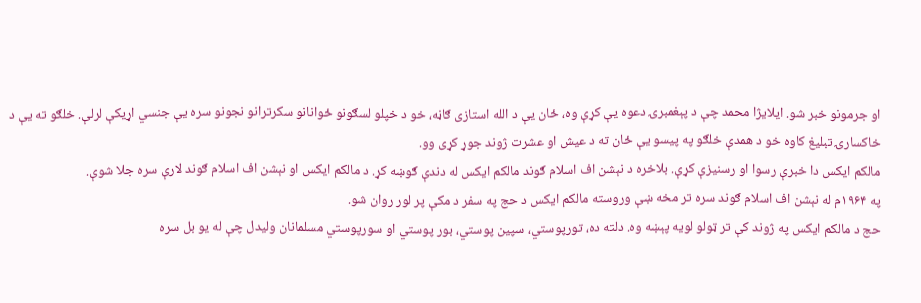او جرمونو خبر شو. ايلايژا محمد چې د پېغمبرۍ دعوه يې کړې وه، ځان يې د الله استازی ګاڼه، خو د خپلو لسګونو ځوانانو سکرترانو نجونو سره يې جنسي اړيکې لرلې. خلګو ته يې د خاکسارۍ تبليغ کاوه خو د همدې خلګو په پيسو يې ځان ته د عيش او عشرت ژوند جوړ کړی وو.
مالکم ايکس دا خبرې رسوا او رسنيزې کړې. بلاخره د نېشن اف اسلام ګوند مالکم ايکس له دندې ګوښه کړ. د مالکم ايکس او نېشن اف اسلام ګوند لارې سره جلا شوې.
په ۱۹۶۴م له نېشن اف اسلام ګوند سره تر مخه ښې وروسته مالکم ايکس د حج په سفر د مکې پر لور روان شو.
حج د مالکم ايکس په ژوند کې تر ټولو لويه پېښه وه. دلته ده، تورپوستي، سپين پوستي، بور پوستي او سورپوستي مسلمانان وليدل چې له يو بل سره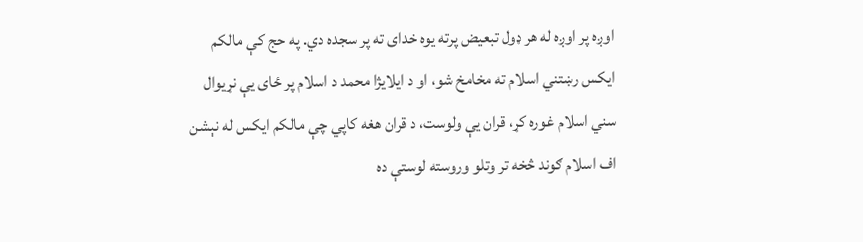اوږه پر اوږه له هر ډول تبعيض پرته يوه خدای ته پر سجده دي. په حج کې مالکم ايکس رښتني اسلام ته مخامخ شو، او د ايلايژا محمد د اسلام پر ځای يې نړيوال سني اسلام غوره کړ، قران يې ولوست، د قران هغه کاپي چې مالکم ايکس له نېشن اف اسلام ګوند څخه تر وتلو وروسته لوستې ده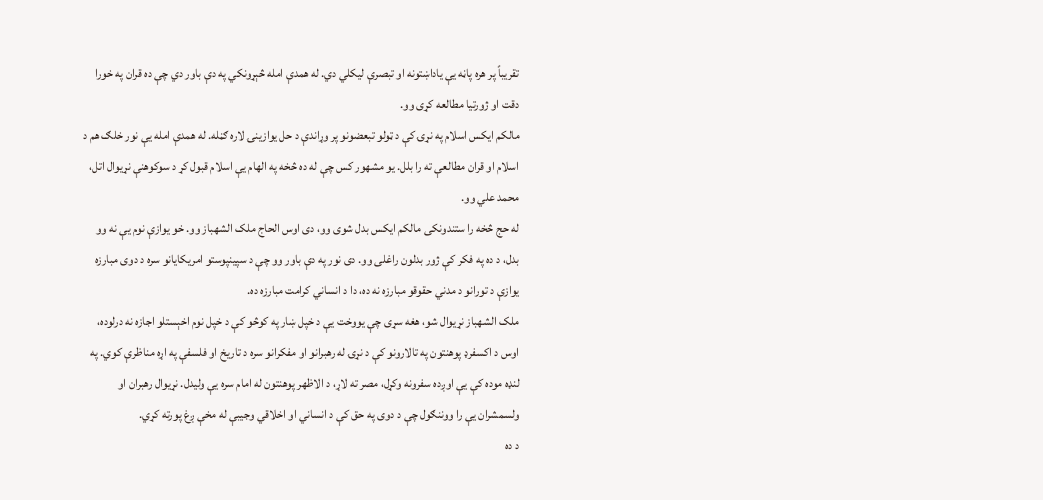تقريباً پر هره پاڼه يې ياداښتونه او تبصرې ليکلي دي. له همدې امله څېړونکي په دې باور دي چې ده قران په خورا دقت او ژورتيا مطالعه کړی وو.
مالکم ايکس اسلام په نړۍ کې د ټولو تبعضونو پر وړاندې د حل يوازينۍ لاره ګڼله. له همدې امله يې نور خلګ هم د اسلام او قران مطالعې ته را بلل. يو مشهور کس چې له ده څخه په الهام يې اسلام قبول کړ د سوکوهنې نړيوال اتل، محمد علي وو.
له حج څخه را ستندونکی مالکم ايکس بدل شوی وو، دی اوس الحاج ملک الشهباز وو. خو يوازې نوم يې نه وو بدل، د ده په فکر کې ژور بدلون راغلی وو. دی نور په دې باور وو چې د سپينپوستو امريکايانو سره د دوی مبارزه يوازې د تورانو د مدني حقوقو مبارزه نه ده، دا د انساني کرامت مبارزه ده.
ملک الشهباز نړيوال شو، هغه سړی چې يووخت يې د خپل ښار په کوڅو کې د خپل نوم اخېستلو اجازه نه درلوده، اوس د اکسفرډ پوهنتون په تالارونو کې د نړۍ له رهبرانو او مفکرانو سره د تاريخ او فلسفې په اړه مناظرې کوي. په لنډه موده کې یې اوږده سفرونه وکړل، مصر ته لاړ، د الاظهر پوهنتون له امام سره يې وليدل. نړيوال رهبران او ولسمشران يې را ووننګول چې د دوی په حق کې د انساني او اخلاقي وجيبې له مخې ږغ پورته کړي.
د ده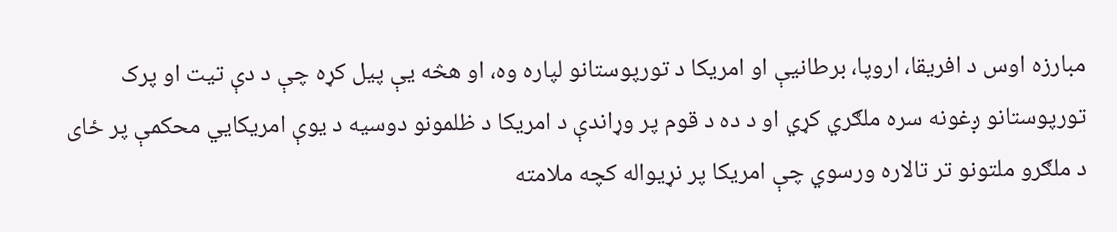مبارزه اوس د افريقا، اروپا، برطانيې او امريکا د تورپوستانو لپاره وه، او هڅه يې پيل کړه چې د دې تيت او پرک تورپوستانو ږغونه سره ملګري کړي او د ده د قوم پر وړاندې د امريکا د ظلمونو دوسيه د يوې امريکايي محکمې پر ځای د ملګرو ملتونو تر تالاره ورسوي چې امريکا پر نړيواله کچه ملامته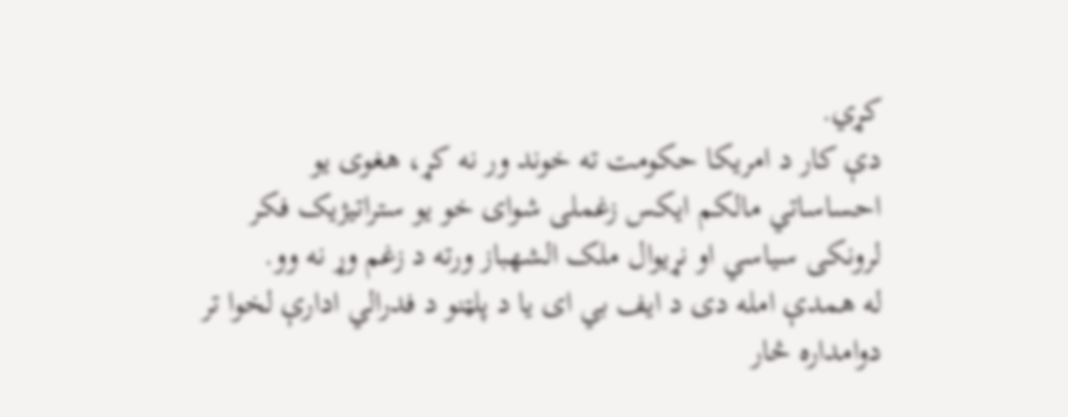کړي.
دې کار د امريکا حکومت ته خوند ور نه کړ، هغوی يو احساساتي مالکم ايکس زغملی شوای خو يو ستراتيژيک فکر لرونکی سياسي او نړيوال ملک الشهباز ورته د زغم وړ نه وو.
له همدې امله دی د ايف بي ای يا د پلټنو د فدرالي ادارې لخوا تر دوامداره څار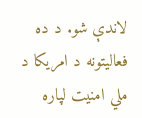لاندې شو. د ده فعاليتونه د امريکا د ملي امنيت لپاره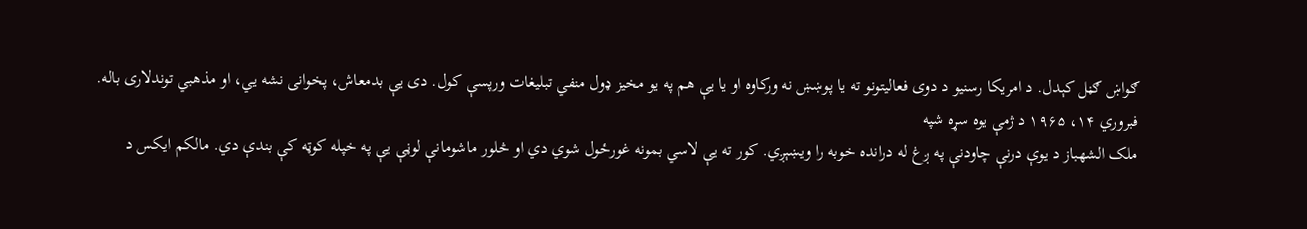ګواښ ګڼل کېدل. د امريکا رسنيو د دوی فعاليتونو ته يا پوښښ نه ورکاوه او يا يې هم په يو مخيز ډول منفي تبليغات ورپسې کول. دی يې بدمعاش، پخوانی نشه يي، او مذهبي توندلاری باله.
فبروري ۱۴، ۱۹۶۵ د ژمې يوه سړه شپه
ملک الشهباز د يوې درنې چاودنې په ږغ له درانده خوبه را ويښېږي. کور ته يې لاسي بمونه غورځول شوي دي او څلور ماشومانې لوڼې يې په خپله کوټه کې بندې دي. مالکم ايکس د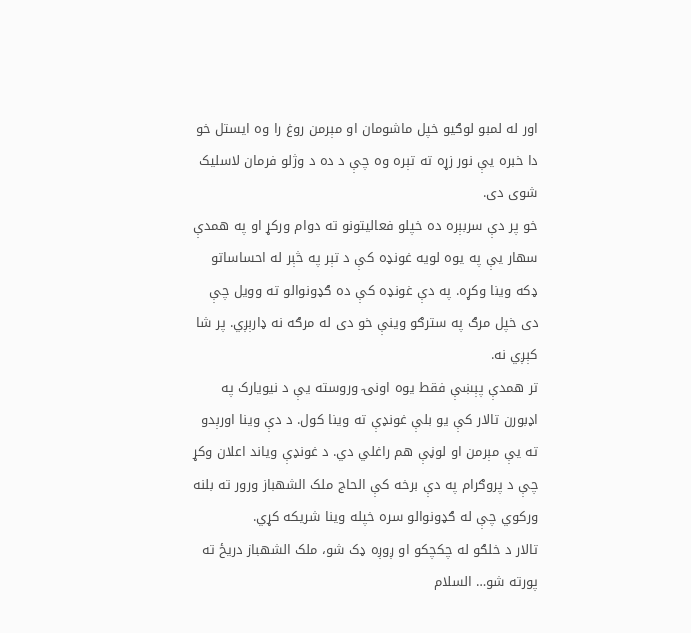اور له لمبو لوګيو خپل ماشومان او مېرمن روغ را وه ايستل خو دا خبره یې نور زړه ته تېره وه چې د ده د وژلو فرمان لاسليک شوی دی.
خو پر دې سربېره ده خپلو فعاليتونو ته دوام ورکړ او په همدې سهار يې په يوه لويه غونډه کې د تېر په څېر له احساساتو ډکه وینا وکړه. په دې غونډه کې ده ګډونوالو ته وويل چې دی خپل مرګ په سترګو وينې خو دی له مرګه نه ډارېږي. پر شا کېږي نه.
تر همدې پېښې فقط يوه اونۍ وروسته يې د نيويارک په اډبورن تالار کې يو بلې غونډې ته وينا کول. د دې وينا اورېدو ته يې مېرمن او لوڼې هم راغلي دي. د غونډې وياند اعلان وکړ چې د پروګرام په دې برخه کې الحاج ملک الشهباز ورور ته بلنه ورکوي چې له ګډونوالو سره خپله وينا شريکه کړي.
تالار د خلګو له چکچکو او ږوږه ډک شو، ملک الشهباز دريځ ته پورته شو… السلام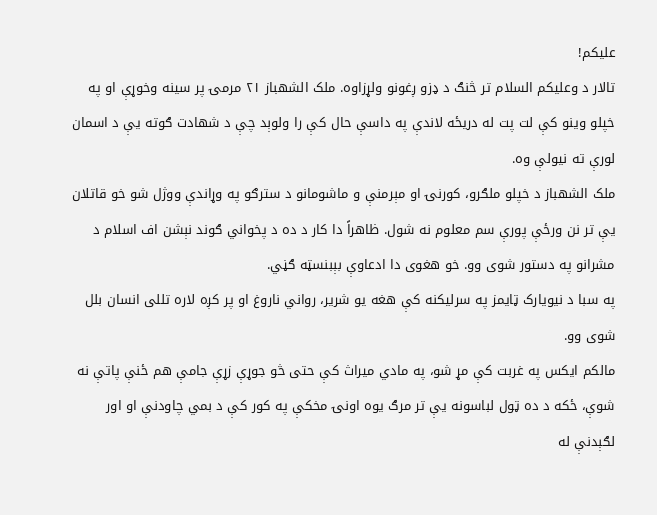عليکم!
تالار د وعليکم السلام تر څنګ د ډزو ږغونو ولړزاوه. ملک الشهباز ۲۱ مرمۍ پر سينه وخوړې او په خپلو وينو کې لت پت له دريځه لاندې په داسې حال کې را ولوېد چې د شهادت ګوته يې د اسمان لورې ته نيولې وه.
ملک الشهباز د خپلو ملګرو، کورنۍ او مېرمنې و ماشومانو د سترګو په وړاندې ووژل شو خو قاتلان يې تر نن ورځې پورې سم معلوم نه شول. ظاهراً دا کار د ده د پخواني ګوند نېشن اف اسلام د مشرانو په دستور شوی وو. خو هغوی دا ادعاوې بېبنسټه ګڼي.
په سبا د نيويارک ټايمز په سرليکنه کې هغه يو شرير، رواني ناروغ او پر کږه لاره تللی انسان بلل شوی وو.
مالکم ايکس په غربت کې مړ شو، په مادي ميراث کې حتی څو جوړې زړې جامې هم ځنې پاتې نه شوې، ځکه د ده ټول لباسونه يې تر مرګ يوه اونۍ مخکې په کور کې د بمي چاودنې او اور لګېدنې له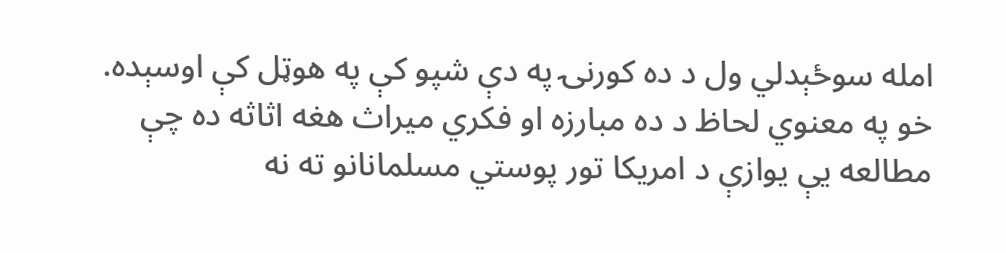امله سوځېدلي ول د ده کورنۍ په دې شپو کې په هوټل کې اوسېده.
خو په معنوي لحاظ د ده مبارزه او فکري ميراث هغه اثاثه ده چې مطالعه يې يوازې د امريکا تور پوستي مسلمانانو ته نه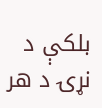بلکې د نړۍ د هر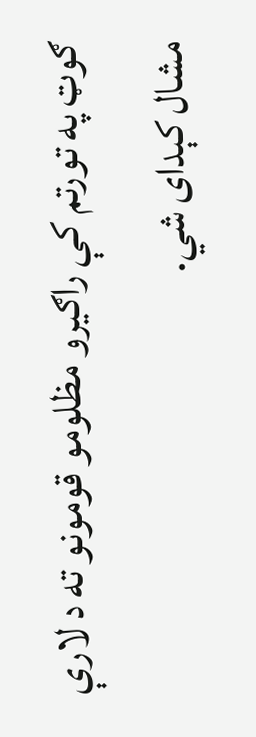ګوټ په تورتم کې راګيرو مظلومو قومونو ته د لارې مشال کېدای شي.